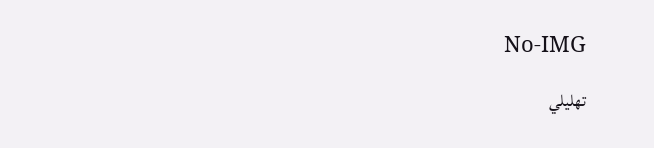No-IMG

تهلیلي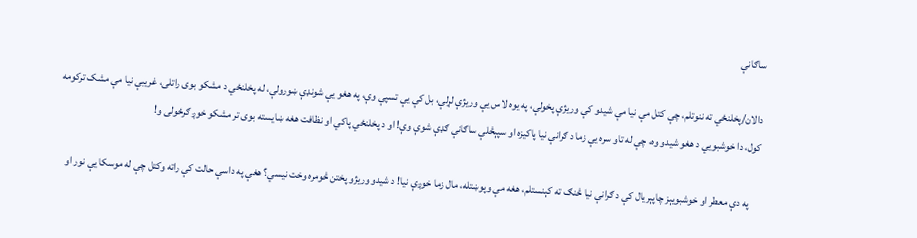ساګانې

دالان/پخلنځي ته ننوتلم، چې کتل مې نیا مې شیدو کې وریژې پخولې، په یوه لاس یې وریژې لړلې، بل کې یې تسپې وې، په هغو یې شونډې ښورولې، له پخلنځي د مشکو بوی راتلی، غریبې نیا مې مشک ترکومه کول، دا خوشبویي د هغو شیدو وه، چې له تاو سره یې زما د ګرانې نیا پاکیزه او سپېڅلې ساګانې ګډې شوې وې! او د پخلنځي پاکي او نظافت هغه ښایسته بوی تر مشکو خوږ ګرځولی و!

    په دې معطر او خوشبویېز چاپېریال کې د ګرانې نیا څنګ ته کېنستلم، هغه مې وپوښتله، مال زما خوږې نیا! د شیدو وریژو پختن څومره وخت نیسي؟ هغې په داسې حالت کې راته وکتل چې له موسکا یې نور او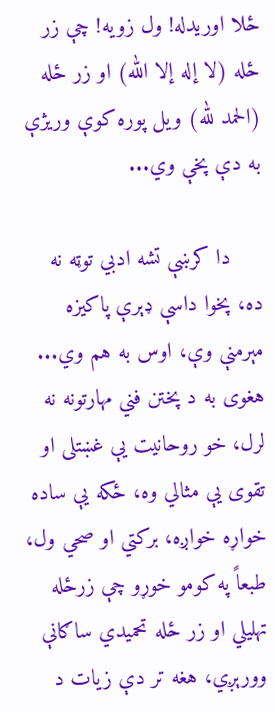ځلا اوریدله! ول زویه! چې زر ځله (لا إله إلا الله) او زر ځله (الحمد لله) ویل پوره کوې وریژې به دې پخې وي...

     دا کرښې تشه ادبي توټه نه ده، پخوا داسې ډېرې پاکیزه مېرمنې وې، اوس به هم وي... هغوی به د پختن فني مهارتونه نه لرل، خو روحانیت یې غښتلی او تقوی یې مثالي وه، ځکه یې ساده خواړه خواږه، برکتي او صحي ول، طبعاً په کومو خوړو چې زرځله تهلیلي او زر ځله تحمیدي ساګانې وورېږي، هغه تر دې زیات د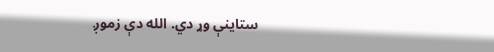ستاینې وړ دي. الله دې زموږ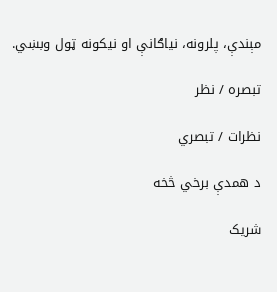مېندې، پلرونه، نیاګانې او نیکونه ټول وبښي.

تبصره / نظر

نظرات / تبصري

د همدې برخي څخه

شریک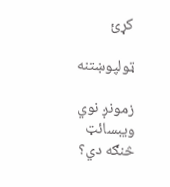کړئ

ټولپوښتنه

زمونږ نوي ویبسائټ څنګه دي؟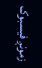زمونږ فيسبوک